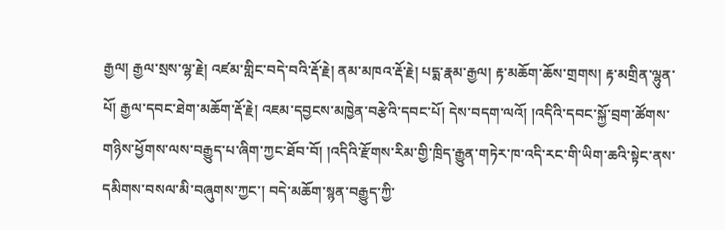རྒྱལ། རྒྱལ་སྲས་ལྷ་རྗེ། འཛམ་གླིང་བདེ་བའི་རྡོ་རྗེ། ནམ་མཁའ་རྡོ་རྗེ། པདྨ་རྣམ་རྒྱལ། རྟ་མཆོག་ཆོས་གྲགས། རྟ་མགྲིན་ལྷུན་པོ། རྒྱལ་དབང་ཐེག་མཆོག་རྡོ་རྗེ། འཇམ་དབྱངས་མཁྱེན་བརྩེའི་དབང་པོ། དེས་བདག་ལའོ། །འདིའི་དབང་སྐྱོ་བྲག་ཚོགས་གཉིས་ཕྱོགས་ལས་བརྒྱུད་པ་ཞིག་ཀྱང་ཐོབ་བོ། །འདིའི་རྫོགས་རིམ་གྱི་ཁྲིད་རྒྱུན་གཏེར་ཁ་འདི་རང་གི་ཡིག་ཆའི་སྟེང་ནས་དམིགས་བསལ་མི་བཞུགས་ཀྱང་། བདེ་མཆོག་སྙན་བརྒྱུད་ཀྱི་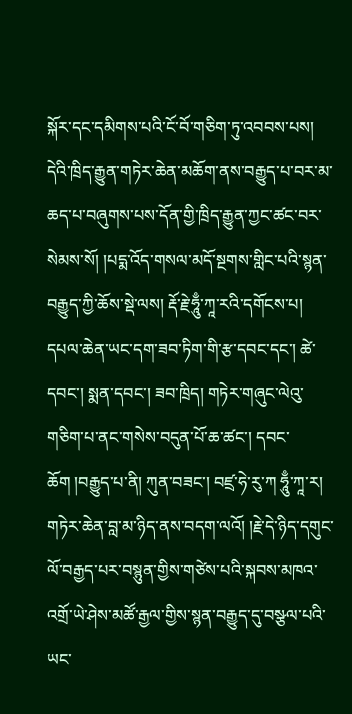སྐོར་དང་དམིགས་པའི་ངོ་བོ་གཅིག་ཏུ་འབབས་པས། དེའི་ཁྲིད་རྒྱུན་གཏེར་ཆེན་མཆོག་ནས་བརྒྱུད་པ་བར་མ་ཆད་པ་བཞུགས་པས་དོན་གྱི་ཁྲིད་རྒྱུན་ཀྱང་ཚང་བར་སེམས་སོ། །པདྨ་འོད་གསལ་མདོ་སྔགས་གླིང་པའི་སྙན་བརྒྱུད་ཀྱི་ཆོས་སྡེ་ལས། རྡོ་རྗེ་ཧཱུྃ་ཀཱ་རའི་དགོངས་པ། དཔལ་ཆེན་ཡང་དག་ཟབ་ཏིག་གི་རྩ་དབང་དང་། ཚེ་དབང་། སྨན་དབང་། ཟབ་ཁྲིད། གཏེར་གཞུང་ལེའུ་གཅིག་པ་ནང་གསེས་བདུན་པོ་ཆ་ཚང་། དབང་ཆོག །བརྒྱུད་པ་ནི། ཀུན་བཟང་། བཛྲ་ཧེ་རུ་ཀ ཧཱུྃ་ཀཱ་ར། གཏེར་ཆེན་བླ་མ་ཉིད་ནས་བདག་ལའོ། །རྗེ་དེ་ཉིད་དགུང་ལོ་བརྒྱད་པར་བསྙུན་གྱིས་གཙེས་པའི་སྐབས་མཁའ་འགྲོ་ཡེ་ཤེས་མཚོ་རྒྱལ་གྱིས་སྙན་བརྒྱུད་དུ་བསྩལ་པའི་ཡང་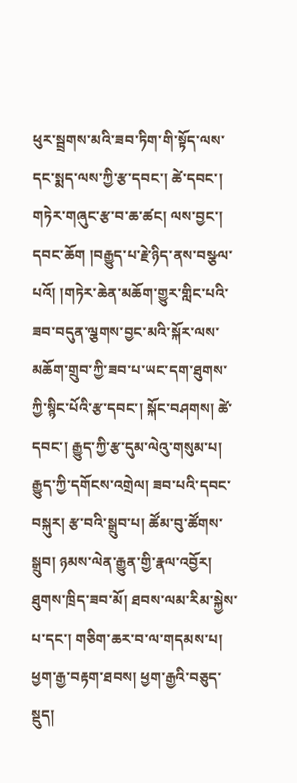ཕུར་སྦྲགས་མའི་ཟབ་ཏིག་གི་སྟོད་ལས་དང་སྨད་ལས་ཀྱི་རྩ་དབང་། ཚེ་དབང་། གཏེར་གཞུང་རྩ་བ་ཆ་ཚང། ལས་བྱང་། དབང་ཆོག །བརྒྱུད་པ་རྗེ་ཉིད་ནས་བསྩལ་པའོ། །གཏེར་ཆེན་མཆོག་གྱུར་གླིང་པའི་ཟབ་བདུན་ལྕགས་བྱང་མའི་སྐོར་ལས་མཆོག་གྲུབ་ཀྱི་ཟབ་པ་ཡང་དག་ཐུགས་ཀྱི་སྙིང་པོའི་རྩ་དབང་། སྐོང་བཤགས། ཚེ་དབང་། རྒྱུད་ཀྱི་རྩ་དུམ་ལེའུ་གསུམ་པ། རྒྱུད་ཀྱི་དགོངས་འགྲེལ། ཟབ་པའི་དབང་བསྐུར། རྩ་བའི་སྒྲུབ་པ། ཚོམ་བུ་ཚོགས་སྒྲུབ། ཉམས་ལེན་རྒྱུན་གྱི་རྣལ་འབྱོར། ཐུགས་ཁྲིད་ཟབ་མོ། ཐབས་ལམ་རིམ་སྐྱེས་པ་དང་། གཅིག་ཆར་བ་ལ་གདམས་པ། ཕྱག་རྒྱ་བརྟག་ཐབས། ཕྱག་རྒྱའི་བཅུད་སྡུད།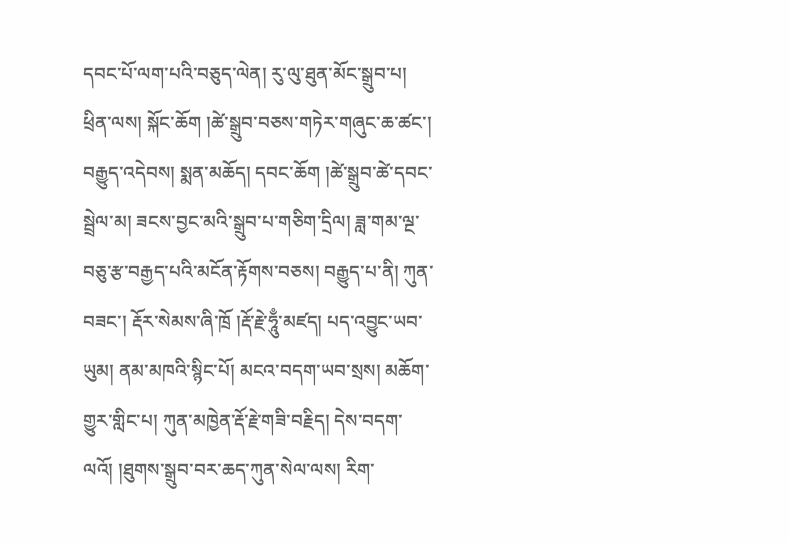དབང་པོ་ལག་པའི་བཅུད་ལེན། རུ་ལུ་ཐུན་མོང་སྒྲུབ་པ། ཕྲིན་ལས། སྐོང་ཆོག །ཚེ་སྒྲུབ་བཅས་གཏེར་གཞུང་ཆ་ཚང་། བརྒྱུད་འདེབས། སྨན་མཆོད། དབང་ཆོག །ཚེ་སྒྲུབ་ཚེ་དབང་སྦྲེལ་མ། ཟངས་བྱང་མའི་སྒྲུབ་པ་གཅིག་དྲིལ། ཟླ་གམ་ལྔ་བཅུ་རྩ་བརྒྱད་པའི་མངོན་རྟོགས་བཅས། བརྒྱུད་པ་ནི། ཀུན་བཟང་། རྡོར་སེམས་ཞི་ཁྲོ །རྡོ་རྗེ་ཧཱུྃ་མཛད། པད་འབྱུང་ཡབ་ཡུམ། ནམ་མཁའི་སྙིང་པོ། མངའ་བདག་ཡབ་སྲས། མཆོག་གྱུར་གླིང་པ། ཀུན་མཁྱེན་རྡོ་རྗེ་གཟི་བརྗིད། དེས་བདག་ལའོ། །ཐུགས་སྒྲུབ་བར་ཆད་ཀུན་སེལ་ལས། རིག་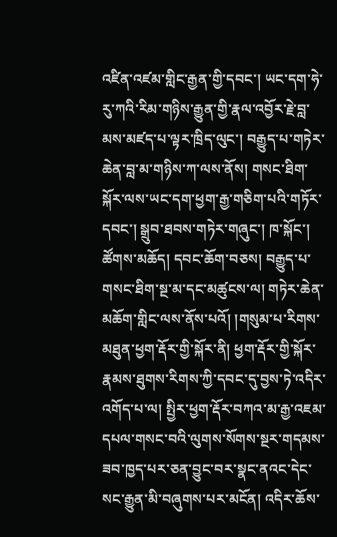འཛིན་འཛམ་གླིང་རྒྱན་གྱི་དབང་། ཡང་དག་ཧེ་རུ་ཀའི་རིམ་གཉིས་རྒྱུན་གྱི་རྣལ་འབྱོར་རྗེ་བླ་མས་མཛད་པ་ལྟར་ཁྲིད་ལུང་། བརྒྱུད་པ་གཏེར་ཆེན་བླ་མ་གཉིས་ཀ་ལས་ནོས། གསང་ཐིག་སྐོར་ལས་ཡང་དག་ཕྱག་རྒྱ་གཅིག་པའི་གཏོར་དབང་། སྒྲུབ་ཐབས་གཏེར་གཞུང་། ཁ་སྐོང་། ཚོགས་མཆོད། དབང་ཆོག་བཅས། བརྒྱུད་པ་གསང་ཐིག་སྔ་མ་དང་མཚུངས་ལ། གཏེར་ཆེན་མཆོག་གླིང་ལས་ནོས་པའོ། །གསུམ་པ་རིགས་མཐུན་ཕྱག་རྡོར་གྱི་སྐོར་ནི། ཕྱག་རྡོར་གྱི་སྐོར་རྣམས་ཐུགས་རིགས་ཀྱི་དབང་དུ་བྱས་ཏེ་འདིར་འགོད་པ་ལ། སྤྱིར་ཕྱག་རྡོར་བཀའ་མ་རྒྱ་འཇམ་དཔལ་གསང་བའི་ལུགས་སོགས་སྔར་གདམས་ཟབ་ཁྱད་པར་ཅན་བྱུང་བར་སྣང་ནའང་དེང་སང་རྒྱུན་མི་བཞུགས་པར་མངོན། འདིར་ཆོས་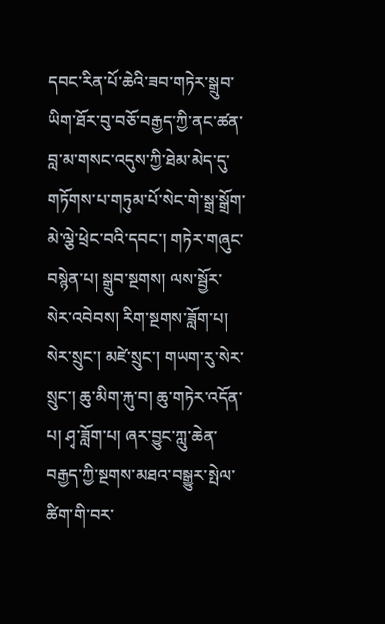དབང་རིན་པོ་ཆེའི་ཟབ་གཏེར་སྒྲུབ་ཡིག་ཐོར་བུ་བཅོ་བརྒྱད་ཀྱི་ནང་ཚན་བླ་མ་གསང་འདུས་ཀྱི་ཐེམ་མེད་དུ་གཏོགས་པ་གཏུམ་པོ་སེང་གེ་སྒྲ་སྒྲོག་མེ་ལྕེ་ཕྲེང་བའི་དབང་། གཏེར་གཞུང་བསྙེན་པ། སྒྲུབ་སྔགས། ལས་སྦྱོར་སེར་འབེབས། རིག་སྔགས་ཟློག་པ། སེར་སྲུང་། མཛེ་སྲུང་། གཡག་རུ་སེར་སྲུང་། ཆུ་མིག་རྐུ་བ། ཆུ་གཏེར་འདོན་པ། ཤྭ་ཟློག་པ། ཞར་བྱུང་ཀླུ་ཆེན་བརྒྱད་ཀྱི་སྔགས་མཐའ་བསྒྱུར་སྤེལ་ཚིག་གི་བར་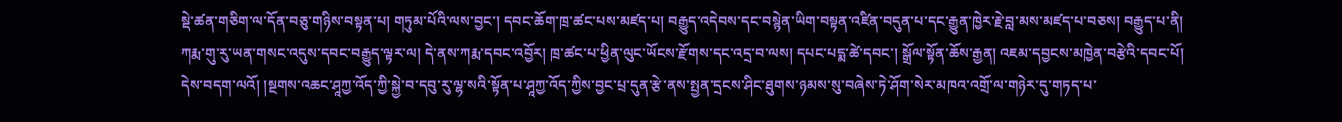སྡེ་ཚན་གཅིག་ལ་དོན་བཅུ་གཉིས་བསྟན་པ། གཏུམ་པོའི་ལས་བྱང་། དབང་ཆོག་ཁྲ་ཚང་པས་མཛད་པ། བརྒྱུད་འདེབས་དང་བསྙེན་ཡིག་བསྟན་འཛིན་བདུན་པ་དང་རྒྱུན་ཁྱེར་རྗེ་བླ་མས་མཛད་པ་བཅས། བརྒྱུད་པ་ནི། ཀརྨ་གུ་རུ་ཡན་གསང་འདུས་དབང་བརྒྱུད་ལྟར་ལ། དེ་ནས་ཀརྨ་དབང་འབྱོར། ཁྲ་ཚང་པ་ཕྱིན་ལུང་ཡོངས་རྫོགས་དང་འདྲ་བ་ལས། དཔང་པདྨ་ཚེ་དབང་། སྒྲོལ་སྟོན་ཆོས་རྒྱན། འཇམ་དབྱངས་མཁྱེན་བརྩེའི་དབང་པོ། དེས་བདག་ལའོ། །སྔགས་འཆང་ཤཱཀྱ་འོད་ཀྱི་སྐྱེ་བ་དབུ་རུ་ལྷ་སའི་སྟོན་པ་ཤཱཀྱ་འོད་ཀྱིས་བྱང་པྲ་དུན་རྩེ་ནས་སྤྱན་དྲངས་ཤིང་ཐུགས་ཉམས་སུ་བཞེས་ཏེ་ཤོག་སེར་མཁའ་འགྲོ་ལ་གཉེར་དུ་གཏད་པ་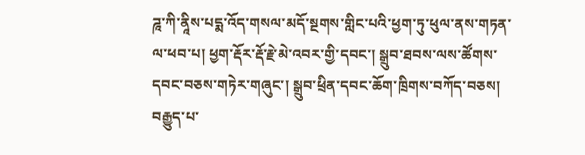ཌཱ་ཀི་ནཱིས་པདྨ་འོད་གསལ་མདོ་སྔགས་གླིང་པའི་ཕྱག་ཏུ་ཕུལ་ནས་གཏན་ལ་ཕབ་པ། ཕྱག་རྡོར་རྡོ་རྗེ་མེ་འབར་གྱི་དབང་། སྒྲུབ་ཐབས་ལས་ཚོགས་དབང་བཅས་གཏེར་གཞུང་། སྒྲུབ་ཕྲིན་དབང་ཆོག་ཁྲིགས་བཀོད་བཅས། བརྒྱུད་པ་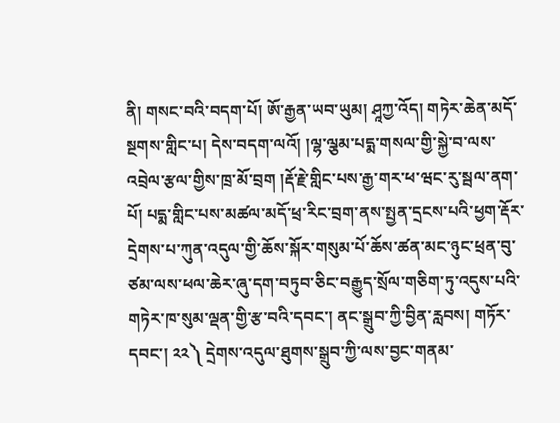ནི། གསང་བའི་བདག་པོ། ཨོ་རྒྱན་ཡབ་ཡུམ། ཤཱཀྱ་འོད། གཏེར་ཆེན་མདོ་སྔགས་གླིང་པ། དེས་བདག་ལའོ། །ལྷ་ལྕམ་པདྨ་གསལ་གྱི་སྐྱེ་བ་ལས་འབྲེལ་རྩལ་གྱིས་ཁྲ་མོ་བྲག །རྡོ་རྗེ་གླིང་པས་རྒྱ་གར་ཕ་ཝང་རུ་སྦལ་ནག་པོ། པདྨ་གླིང་པས་མཚལ་མདོ་ཕྲ་རིང་བྲག་ནས་སྤྱན་དྲངས་པའི་ཕྱག་རྡོར་དྲེགས་པ་ཀུན་འདུལ་གྱི་ཆོས་སྐོར་གསུམ་པོ་ཆོས་ཚན་མང་ཉུང་ཕྲན་བུ་ཙམ་ལས་ཕལ་ཆེར་ཞུ་དག་བཏུབ་ཅིང་བརྒྱུད་སྲོལ་གཅིག་ཏུ་འདུས་པའི་གཏེར་ཁ་སུམ་ལྡན་གྱི་རྩ་བའི་དབང་། ནང་སྒྲུབ་ཀྱི་བྱིན་རླབས། གཏོར་དབང་། ༢༢༽ དྲེགས་འདུལ་ཐུགས་སྒྲུབ་ཀྱི་ལས་བྱང་གནམ་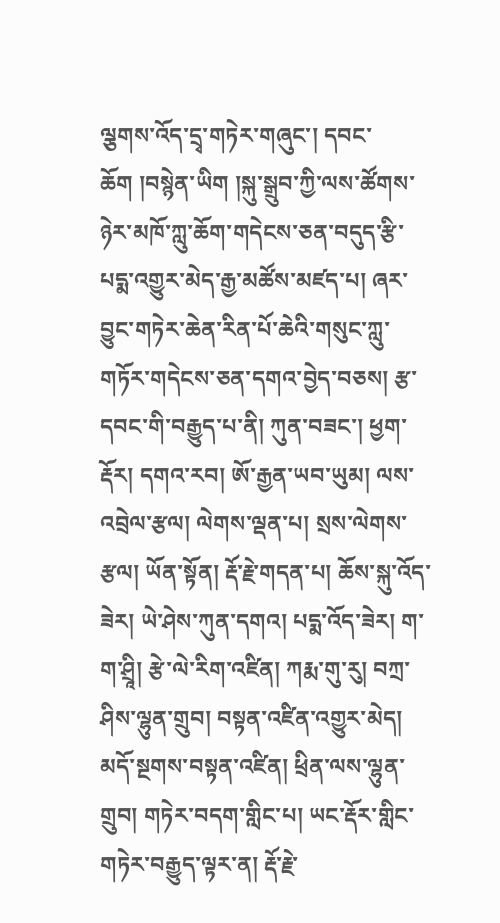ལྕགས་འོད་དྲྭ་གཏེར་གཞུང་། དབང་ཆོག །བསྙེན་ཡིག །སྐུ་སྒྲུབ་ཀྱི་ལས་ཚོགས་ཉེར་མཁོ་ཀླུ་ཆོག་གདེངས་ཅན་བདུད་རྩི་པདྨ་འགྱུར་མེད་རྒྱ་མཚོས་མཛད་པ། ཞར་བྱུང་གཏེར་ཆེན་རིན་པོ་ཆེའི་གསུང་ཀླུ་གཏོར་གདེངས་ཅན་དགའ་བྱེད་བཅས། རྩ་དབང་གི་བརྒྱུད་པ་ནི། ཀུན་བཟང་། ཕྱག་རྡོར། དགའ་རབ། ཨོ་རྒྱན་ཡབ་ཡུམ། ལས་འབྲེལ་རྩལ། ལེགས་ལྡན་པ། སྲས་ལེགས་རྩལ། ཡོན་སྟོན། རྡོ་རྗེ་གདན་པ། ཆོས་སྐུ་འོད་ཟེར། ཡེ་ཤེས་ཀུན་དགའ། པདྨ་འོད་ཟེར། ག་ག་ཤྲཱི། རྩེ་ལེ་རིག་འཛིན། ཀརྨ་གུ་རུ། བཀྲ་ཤིས་ལྷུན་གྲུབ། བསྟན་འཛིན་འགྱུར་མེད། མདོ་སྔགས་བསྟན་འཛིན། ཕྲིན་ལས་ལྷུན་གྲུབ། གཏེར་བདག་གླིང་པ། ཡང་རྡོར་གླིང་གཏེར་བརྒྱུད་ལྟར་ན། རྡོ་རྗེ་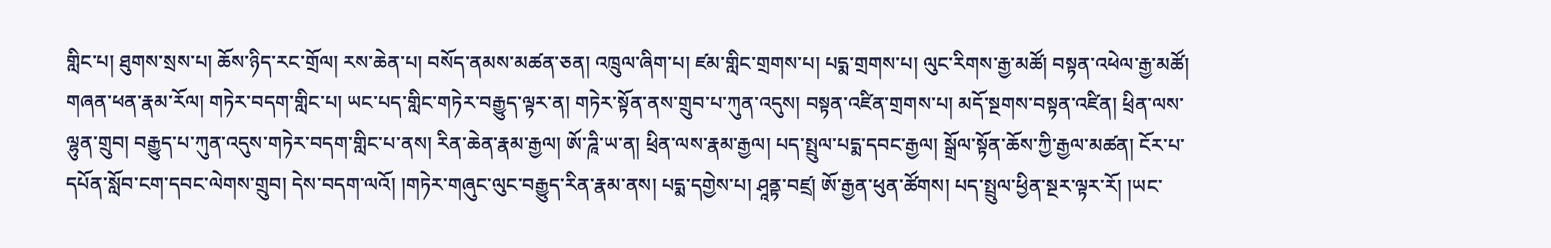གླིང་པ། ཐུགས་སྲས་པ། ཆོས་ཉིད་རང་གྲོལ། རས་ཆེན་པ། བསོད་ནམས་མཚན་ཅན། འཁྲུལ་ཞིག་པ། ཛམ་གླིང་གྲགས་པ། པདྨ་གྲགས་པ། ལུང་རིགས་རྒྱ་མཚོ། བསྟན་འཕེལ་རྒྱ་མཚོ། གཞན་ཕན་རྣམ་རོལ། གཏེར་བདག་གླིང་པ། ཡང་པད་གླིང་གཏེར་བརྒྱུད་ལྟར་ན། གཏེར་སྟོན་ནས་གྲུབ་པ་ཀུན་འདུས། བསྟན་འཛིན་གྲགས་པ། མདོ་སྔགས་བསྟན་འཛིན། ཕྲིན་ལས་ལྷུན་གྲུབ། བརྒྱུད་པ་ཀུན་འདུས་གཏེར་བདག་གླིང་པ་ནས། རིན་ཆེན་རྣམ་རྒྱལ། ཨོ་ཌཱི་ཡ་ན། ཕྲིན་ལས་རྣམ་རྒྱལ། པད་སྤྲུལ་པདྨ་དབང་རྒྱལ། སྒྲོལ་སྟོན་ཆོས་ཀྱི་རྒྱལ་མཚན། ངོར་པ་དཔོན་སློབ་ངག་དབང་ལེགས་གྲུབ། དེས་བདག་ལའོ། །གཏེར་གཞུང་ལུང་བརྒྱུད་རིན་རྣམ་ནས། པདྨ་དགྱེས་པ། ཤཱནྟ་བཛྲ། ཨོ་རྒྱན་ཕུན་ཚོགས། པད་སྤྲུལ་ཕྱིན་སྔར་ལྟར་རོ། །ཡང་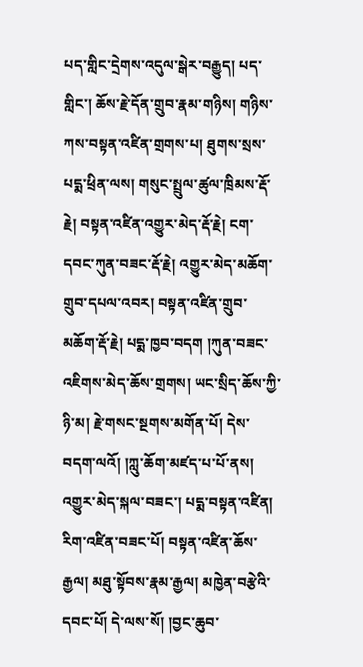པད་གླིང་དྲེགས་འདུལ་སྒེར་བརྒྱུད། པད་གླིང་། ཆོས་རྗེ་དོན་གྲུབ་རྣམ་གཉིས། གཉིས་ཀས་བསྟན་འཛིན་གྲགས་པ། ཐུགས་སྲས་པདྨ་ཕྲིན་ལས། གསུང་སྤྲུལ་ཚུལ་ཁྲིམས་རྡོ་རྗེ། བསྟན་འཛིན་འགྱུར་མེད་རྡོ་རྗེ། ངག་དབང་ཀུན་བཟང་རྡོ་རྗེ། འགྱུར་མེད་མཆོག་གྲུབ་དཔལ་འབར། བསྟན་འཛིན་གྲུབ་མཆོག་རྡོ་རྗེ། པདྨ་ཁྱབ་བདག །ཀུན་བཟང་འཇིགས་མེད་ཆོས་གྲགས། ཡང་སྲིད་ཆོས་ཀྱི་ཉི་མ། རྗེ་གསང་སྔགས་མགོན་པོ། དེས་བདག་ལའོ། །ཀླུ་ཆོག་མཛད་པ་པོ་ནས། འགྱུར་མེད་སྐལ་བཟང་། པདྨ་བསྟན་འཛིན། རིག་འཛིན་བཟང་པོ། བསྟན་འཛིན་ཆོས་རྒྱལ། མཐུ་སྟོབས་རྣམ་རྒྱལ། མཁྱེན་བརྩེའི་དབང་པོ། དེ་ལས་སོ། །བྱང་ཆུབ་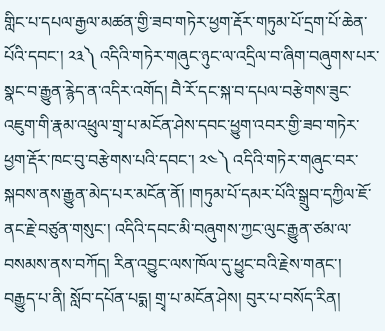གླིང་པ་དཔལ་རྒྱལ་མཚན་གྱི་ཟབ་གཏེར་ཕྱག་རྡོར་གཏུམ་པོ་དྲག་པོ་ཆེན་པོའི་དབང་། ༢༣༽ འདིའི་གཏེར་གཞུང་ཉུང་ལ་འདྲིལ་བ་ཞིག་བཞུགས་པར་སྣང་བ་རྒྱུན་རྙེད་ན་འདིར་འགོད། བཻ་རོ་དང་སྐ་བ་དཔལ་བརྩེགས་ཟུང་འཇུག་གི་རྣམ་འཕྲུལ་གྲྭ་པ་མངོན་ཤེས་དབང་ཕྱུག་འབར་གྱི་ཟབ་གཏེར་ཕྱག་རྡོར་ཁང་བུ་བརྩེགས་པའི་དབང་། ༢༤༽ འདིའི་གཏེར་གཞུང་བར་སྐབས་ནས་རྒྱུན་མེད་པར་མངོན་ནོ། །གཏུམ་པོ་དམར་པོའི་སྒྲུབ་དཀྱིལ་ཇོ་ནང་རྗེ་བཙུན་གསུང་། འདིའི་དབང་མི་བཞུགས་ཀྱང་ལུང་རྒྱུན་ཙམ་ལ་བསམས་ནས་བཀོད། རིན་འབྱུང་ལས་ཁོལ་དུ་ཕྱུང་བའི་རྗེས་གནང་། བརྒྱུད་པ་ནི། སློབ་དཔོན་པདྨ། གྲྭ་པ་མངོན་ཤེས། བུར་པ་བསོད་རིན།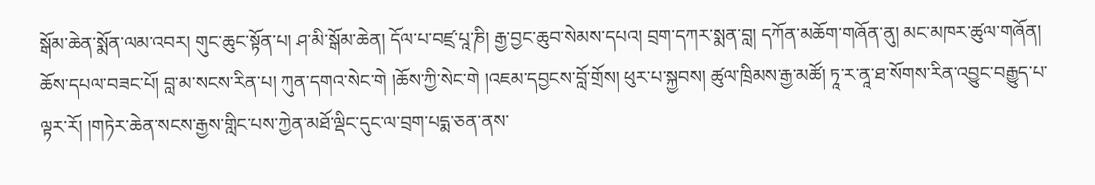སྒོམ་ཆེན་སྨོན་ལམ་འབར། གུང་ཆུང་སྟོན་པ། ཤ་མི་སྒོམ་ཆེན། དོལ་པ་བཛྲ་པཱ་ཎི། རྒྱ་བྱང་ཆུབ་སེམས་དཔའ། བྲག་དཀར་སྨན་བླ། དཀོན་མཆོག་གཞོན་ནུ། མང་མཁར་ཚུལ་གཞོན། ཆོས་དཔལ་བཟང་པོ། བླ་མ་སངས་རིན་པ། ཀུན་དགའ་སེང་གེ །ཆོས་ཀྱི་སེང་གེ །འཇམ་དབྱངས་བློ་གྲོས། ཕུར་པ་སྐྱབས། ཚུལ་ཁྲིམས་རྒྱ་མཚོ། ཏཱ་ར་ནཱ་ཐ་སོགས་རིན་འབྱུང་བརྒྱུད་པ་ལྟར་རོ། །གཏེར་ཆེན་སངས་རྒྱས་གླིང་པས་ཀྱེན་མཐོ་ལྡིང་དུང་ལ་བྲག་པདྨ་ཅན་ནས་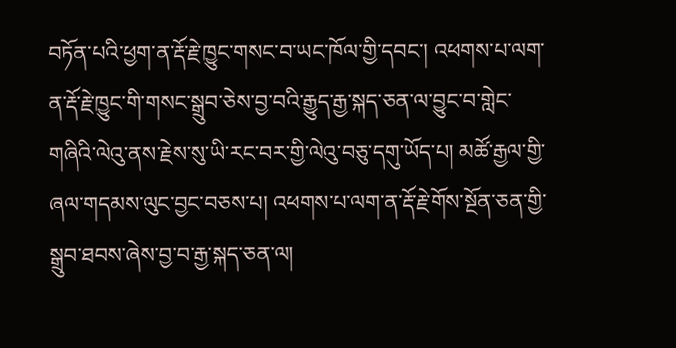བཏོན་པའི་ཕྱག་ན་རྡོ་རྗེ་ཁྱུང་གསང་བ་ཡང་ཁོལ་གྱི་དབང་། འཕགས་པ་ལག་ན་རྡོ་རྗེ་ཁྱུང་གི་གསང་སྒྲུབ་ཅེས་བྱ་བའི་རྒྱུད་རྒྱ་སྐད་ཅན་ལ་བྱུང་བ་གླེང་གཞིའི་ལེའུ་ནས་རྗེས་སུ་ཡི་རང་བར་གྱི་ལེའུ་བཅུ་དགུ་ཡོད་པ། མཚོ་རྒྱལ་གྱི་ཞལ་གདམས་ལུང་བྱང་བཅས་པ། འཕགས་པ་ལག་ན་རྡོ་རྗེ་གོས་སྔོན་ཅན་གྱི་སྒྲུབ་ཐབས་ཞེས་བྱ་བ་རྒྱ་སྐད་ཅན་ལ།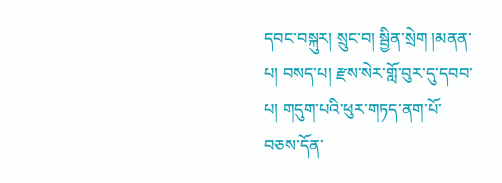དབང་བསྐུར། སྲུང་བ། སྦྱིན་སྲེག །མནན་པ། བསད་པ། རྫས་སེར་གློ་བུར་དུ་དབབ་པ། གདུག་པའི་ཕུར་གཏད་ནག་པོ་བཅས་དོན་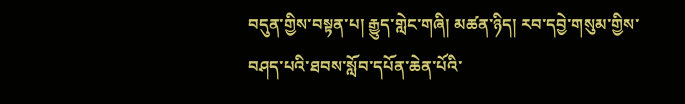བདུན་གྱིས་བསྟན་པ། རྒྱུད་གླེང་གཞི། མཚན་ཉིད། རབ་དབྱེ་གསུམ་གྱིས་བཤད་པའི་ཐབས་སློབ་དཔོན་ཆེན་པོའི་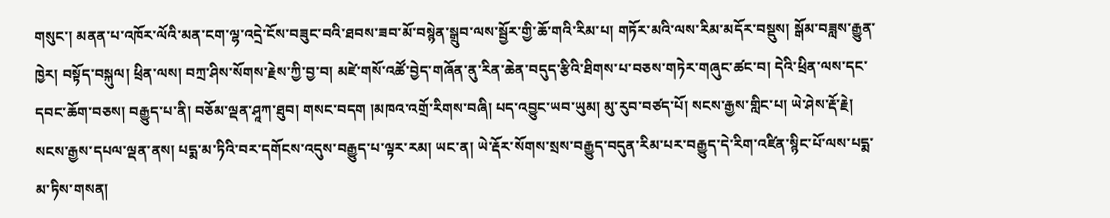གསུང་། མནན་པ་འཁོར་ལོའི་མན་ངག་ལྷ་འདྲེ་ངོས་བཟུང་བའི་ཐབས་ཟབ་མོ་བསྙེན་སྒྲུབ་ལས་སྦྱོར་གྱི་ཆོ་གའི་རིམ་པ། གཏོར་མའི་ལས་རིམ་མདོར་བསྡུས། སྒོམ་བཟླས་རྒྱུན་ཁྱེར། བསྟོད་བསྐུལ། ཕྲིན་ལས། བཀྲ་ཤིས་སོགས་རྗེས་ཀྱི་བྱ་བ། མཛེ་གསོ་འཚོ་བྱེད་གཞོན་ནུ་རིན་ཆེན་བདུད་རྩིའི་ཐིགས་པ་བཅས་གཏེར་གཞུང་ཚང་བ། དེའི་ཕྲིན་ལས་དང་དབང་ཆོག་བཅས། བརྒྱུད་པ་ནི། བཅོམ་ལྡན་ཤཱཀ་ཐུབ། གསང་བདག །མཁའ་འགྲོ་རིགས་བཞི། པད་འབྱུང་ཡབ་ཡུམ། མུ་རུབ་བཙད་པོ། སངས་རྒྱས་གླིང་པ། ཡེ་ཤེས་རྡོ་རྗེ། སངས་རྒྱས་དཔལ་ལྡན་ནས། པདྨ་མ་ཏིའི་བར་དགོངས་འདུས་བརྒྱུད་པ་ལྟར་རམ། ཡང་ན། ཡེ་རྡོར་སོགས་སྲས་བརྒྱུད་བདུན་རིམ་པར་བརྒྱུད་དེ་རིག་འཛིན་སྙིང་པོ་ལས་པདྨ་མ་ཏིས་གསན།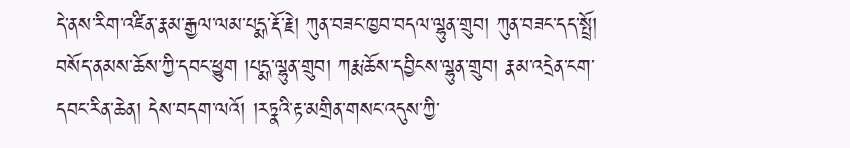དེ་ནས་རིག་འཛིན་རྣམ་རྒྱལ་ལམ་པདྨ་རྡོ་རྗེ། ཀུན་བཟང་ཁྱབ་བདལ་ལྷུན་གྲུབ། ཀུན་བཟང་དད་སྤྲོ། བསོད་ནམས་ཆོས་ཀྱི་དབང་ཕྱུག །པདྨ་ལྷུན་གྲུབ། ཀརྨ་ཆོས་དབྱིངས་ལྷུན་གྲུབ། རྣམ་འདྲེན་ངག་དབང་རིན་ཆེན། དེས་བདག་ལའོ། །རཏྣའི་རྟ་མགྲིན་གསང་འདུས་ཀྱི་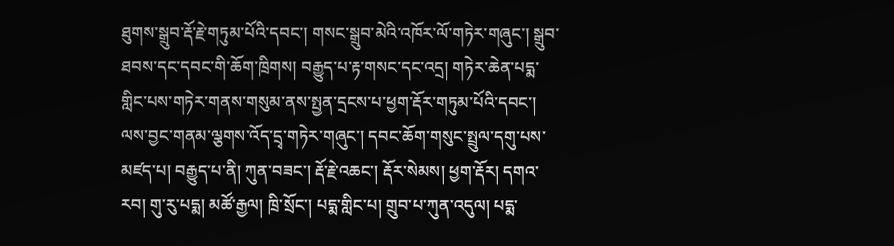ཐུགས་སྒྲུབ་རྡོ་རྗེ་གཏུམ་པོའི་དབང་། གསང་སྒྲུབ་མེའི་འཁོར་ལོ་གཏེར་གཞུང་། སྒྲུབ་ཐབས་དང་དབང་གི་ཆོག་ཁྲིགས། བརྒྱུད་པ་རྟ་གསང་དང་འདྲ། གཏེར་ཆེན་པདྨ་གླིང་པས་གཏེར་གནས་གསུམ་ནས་སྤྱན་དྲངས་པ་ཕྱག་རྡོར་གཏུམ་པོའི་དབང་། ལས་བྱང་གནམ་ལྕགས་འོད་དྲྭ་གཏེར་གཞུང་། དབང་ཆོག་གསུང་སྤྲུལ་དགུ་པས་མཛད་པ། བརྒྱུད་པ་ནི། ཀུན་བཟང་། རྡོ་རྗེ་འཆང་། རྡོར་སེམས། ཕྱག་རྡོར། དགའ་རབ། གུ་རུ་པདྨ། མཚོ་རྒྱལ། ཁྲི་སྲོང་། པདྨ་གླིང་པ། གྲུབ་པ་ཀུན་འདུལ། པདྨ་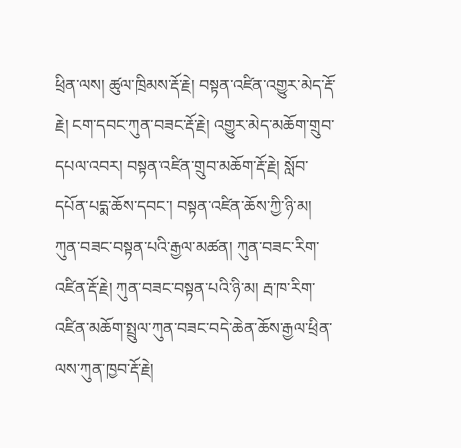ཕྲིན་ལས། ཚུལ་ཁྲིམས་རྡོ་རྗེ། བསྟན་འཛིན་འགྱུར་མེད་རྡོ་རྗེ། ངག་དབང་ཀུན་བཟང་རྡོ་རྗེ། འགྱུར་མེད་མཆོག་གྲུབ་དཔལ་འབར། བསྟན་འཛིན་གྲུབ་མཆོག་རྡོ་རྗེ། སློབ་དཔོན་པདྨ་ཆོས་དབང་། བསྟན་འཛིན་ཆོས་ཀྱི་ཉི་མ། ཀུན་བཟང་བསྟན་པའི་རྒྱལ་མཚན། ཀུན་བཟང་རིག་འཛིན་རྡོ་རྗེ། ཀུན་བཟང་བསྟན་པའི་ཉི་མ། རྦ་ཁ་རིག་འཛིན་མཆོག་སྤྲུལ་ཀུན་བཟང་བདེ་ཆེན་ཆོས་རྒྱལ་ཕྲིན་ལས་ཀུན་ཁྱབ་རྡོ་རྗེ།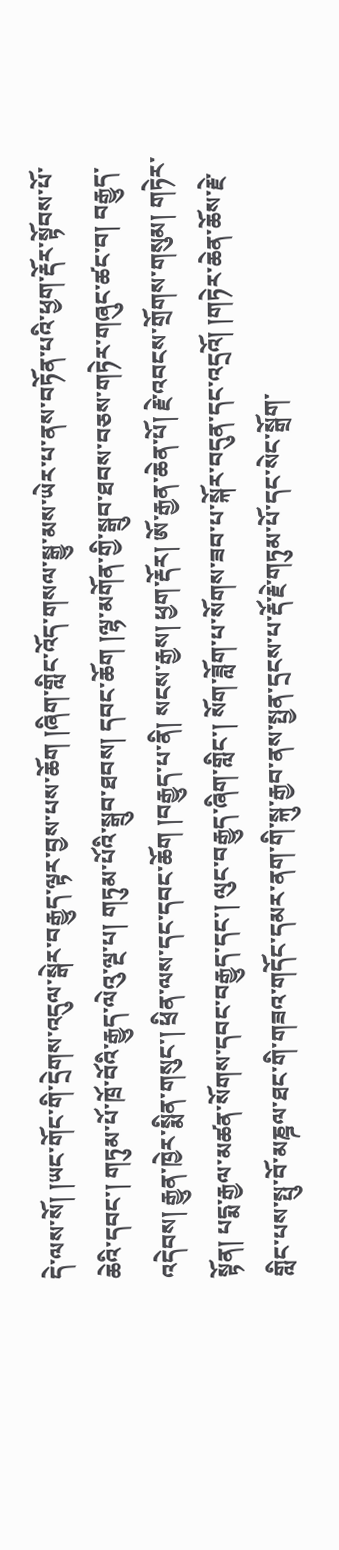དེ་ལས་སོ། །ཡང་གོང་གི་དྲེགས་འདུལ་སྒེར་བརྒྱུད་ལྟར་བྱས་པས་ཆོག །ཞིག་གླིང་འོད་གསལ་སྒྱུ་མས་ཡེར་པ་ནས་བཏོན་པའི་ཕྱག་རྡོར་སྟོབས་པོ་ཆེའི་དབང་། གཏུམ་པོ་ཁྲོ་བོའི་རྒྱུད་ལེའུ་ལྔ་པ། གཏུམ་པོའི་སྒྲུབ་ཐབས། དབང་ཆོག །ལྷ་མགོན་གྱི་སྒྲུབ་ཐབས་བཅས་གཏེར་གཞུང་ཚང་བ། བརྒྱུད་འདེབས། རྒྱུན་ཁྱེར་སྨིན་གསུང་། ཕྲིན་ལས་དང་དབང་ཆོག །བརྒྱུད་པ་ནི། སངས་རྒྱས། ཕྱག་རྡོར། ཨོ་རྒྱན་ཆེན་པོ། རྗེ་འབངས་གྲོགས་གསུམ། གཏེར་སྟོན། པདྨ་རྒྱལ་མཚན་སོགས་དབང་བརྒྱུད་དང་། ལུང་བརྒྱུད་ཞིག་གླིང་། སོག་ཟློག་པ་སོགས་ཟབ་པ་སྐོར་བདུན་དང་འདྲའོ། །གཏེར་ཆེན་ཆོས་རྗེ་གླིང་པས་སྤུ་བོ་མཎྜལ་ཐང་གི་གཟའ་གདོང་དམར་ནག་གི་སྐུ་རྒྱབ་ནས་སྤྱན་དྲངས་པ་རྡོ་རྗེ་གཏུམ་པོ་དང་སེང་སྒྲོག་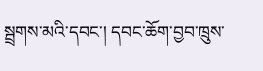སྦྲགས་མའི་དབང་། དབང་ཆོག་བྱབ་ཁྲུས་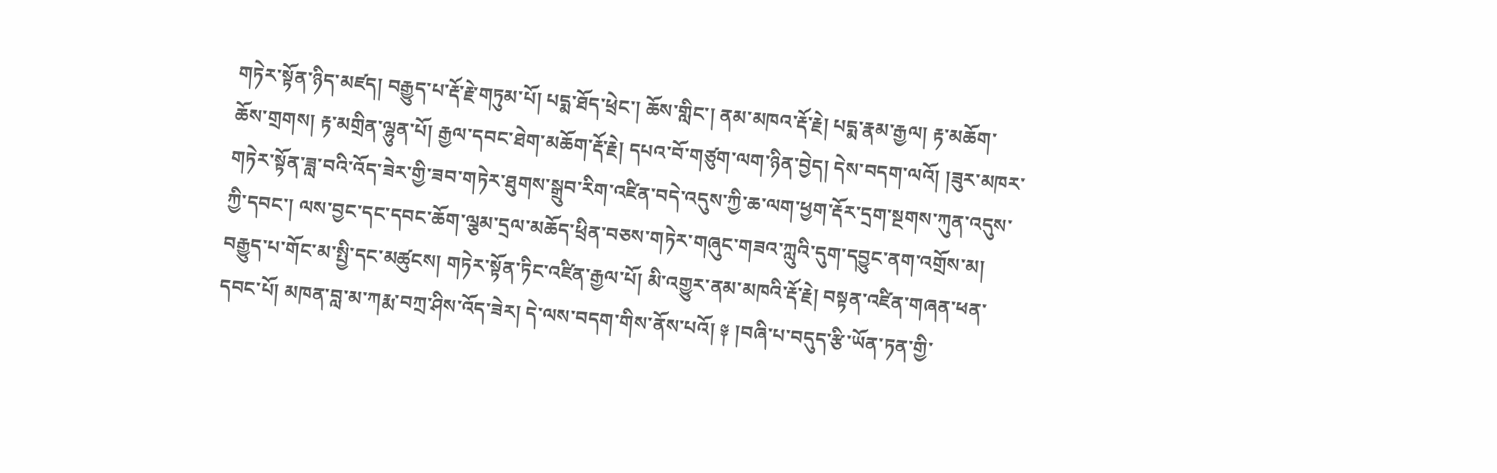གཏེར་སྟོན་ཉིད་མཛད། བརྒྱུད་པ་རྡོ་རྗེ་གཏུམ་པོ། པདྨ་ཐོད་ཕྲེང་། ཆོས་གླིང་། ནམ་མཁའ་རྡོ་རྗེ། པདྨ་རྣམ་རྒྱལ། རྟ་མཆོག་ཆོས་གྲགས། རྟ་མགྲིན་ལྷུན་པོ། རྒྱལ་དབང་ཐེག་མཆོག་རྡོ་རྗེ། དཔའ་བོ་གཙུག་ལག་ཉིན་བྱེད། དེས་བདག་ལའོ། །ཟུར་མཁར་གཏེར་སྟོན་ཟླ་བའི་འོད་ཟེར་གྱི་ཟབ་གཏེར་ཐུགས་སྒྲུབ་རིག་འཛིན་བདེ་འདུས་ཀྱི་ཆ་ལག་ཕྱག་རྡོར་དྲག་སྔགས་ཀུན་འདུས་ཀྱི་དབང་། ལས་བྱང་དང་དབང་ཆོག་ལྕམ་དྲལ་མཆོད་ཕྲིན་བཅས་གཏེར་གཞུང་གཟའ་ཀླུའི་དུག་དབྱུང་ནག་འགྲོས་མ། བརྒྱུད་པ་གོང་མ་སྤྱི་དང་མཚུངས། གཏེར་སྟོན་ཏིང་འཛིན་རྒྱལ་པོ། མི་འགྱུར་ནམ་མཁའི་རྡོ་རྗེ། བསྟན་འཛིན་གཞན་ཕན་དབང་པོ། མཁན་བླ་མ་ཀརྨ་བཀྲ་ཤིས་འོད་ཟེར། དེ་ལས་བདག་གིས་ནོས་པའོ། ༈ །བཞི་པ་བདུད་རྩི་ཡོན་ཏན་གྱི་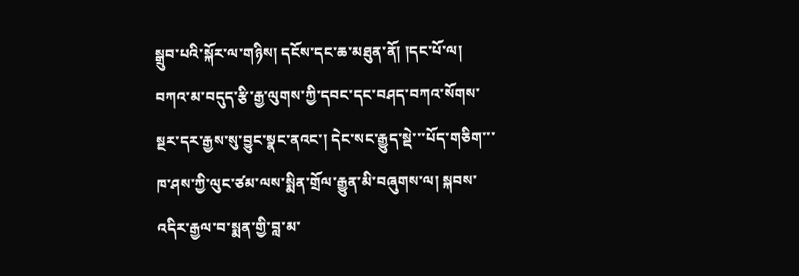སྒྲུབ་པའི་སྐོར་ལ་གཉིས། དངོས་དང་ཆ་མཐུན་ནོ། །དང་པོ་ལ། བཀའ་མ་བདུད་རྩི་རྒྱ་ལུགས་ཀྱི་དབང་དང་བཤད་བཀའ་སོགས་སྔར་དར་རྒྱས་སུ་བྱུང་སྣང་ནའང་། དེང་སང་རྒྱུད་སྡེ་་་པོད་གཅིག་་་ཁ་ཤས་ཀྱི་ལུང་ཙམ་ལས་སྨིན་གྲོལ་རྒྱུན་མི་བཞུགས་ལ། སྐབས་འདིར་རྒྱལ་བ་སྨན་གྱི་བླ་མ་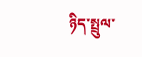ཉིད་སྤྲུལ་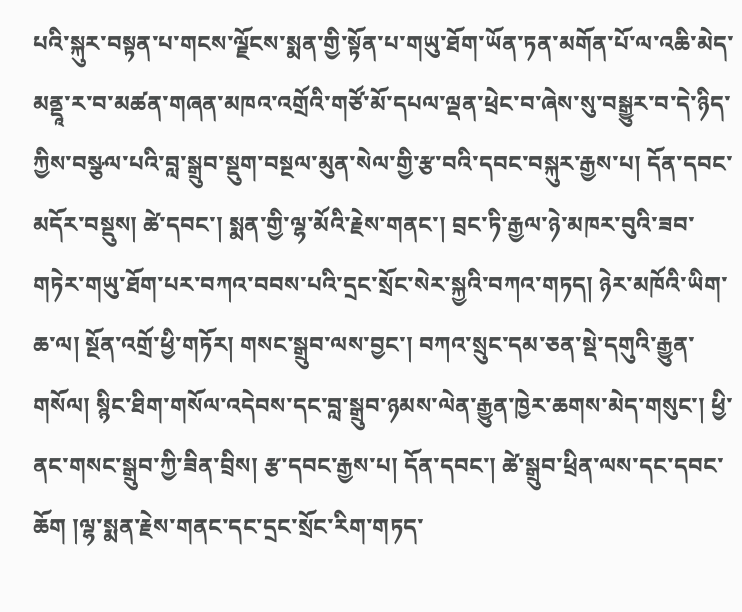པའི་སྐུར་བསྟན་པ་གངས་ལྗོངས་སྨན་གྱི་སྟོན་པ་གཡུ་ཐོག་ཡོན་ཏན་མགོན་པོ་ལ་འཆི་མེད་མནྡཱ་ར་བ་མཚན་གཞན་མཁའ་འགྲོའི་གཙོ་མོ་དཔལ་ལྡན་ཕྲེང་བ་ཞེས་སུ་བསྒྱུར་བ་དེ་ཉིད་ཀྱིས་བསྩལ་པའི་བླ་སྒྲུབ་སྡུག་བསྔལ་མུན་སེལ་གྱི་རྩ་བའི་དབང་བསྐུར་རྒྱས་པ། དོན་དབང་མདོར་བསྡུས། ཚེ་དབང་། སྨན་གྱི་ལྷ་མོའི་རྗེས་གནང་། བྲང་ཏི་རྒྱལ་ཉེ་མཁར་བུའི་ཟབ་གཏེར་གཡུ་ཐོག་པར་བཀའ་བབས་པའི་དྲང་སྲོང་སེར་སྐྱའི་བཀའ་གཏད། ཉེར་མཁོའི་ཡིག་ཆ་ལ། སྔོན་འགྲོ་ཕྱི་གཏོར། གསང་སྒྲུབ་ལས་བྱང་། བཀའ་སྲུང་དམ་ཅན་སྡེ་དགུའི་རྒྱུན་གསོལ། སྙིང་ཐིག་གསོལ་འདེབས་དང་བླ་སྒྲུབ་ཉམས་ལེན་རྒྱུན་ཁྱེར་ཆགས་མེད་གསུང་། ཕྱི་ནང་གསང་སྒྲུབ་ཀྱི་ཟིན་བྲིས། རྩ་དབང་རྒྱས་པ། དོན་དབང་། ཚེ་སྒྲུབ་ཕྲིན་ལས་དང་དབང་ཆོག །ལྷ་སྨན་རྗེས་གནང་དང་དྲང་སྲོང་རིག་གཏད་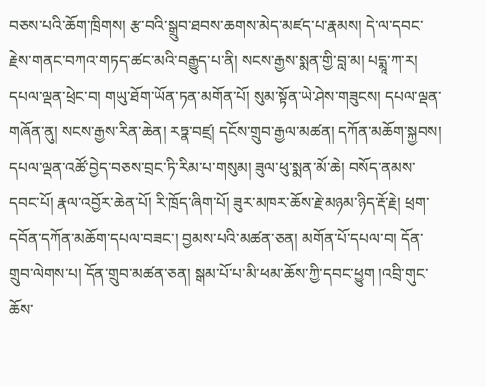བཅས་པའི་ཆོག་ཁྲིགས། རྩ་བའི་སྒྲུབ་ཐབས་ཆགས་མེད་མཛད་པ་རྣམས། དེ་ལ་དབང་རྗེས་གནང་བཀའ་གཏད་ཚང་མའི་བརྒྱུད་པ་ནི། སངས་རྒྱས་སྨན་གྱི་བླ་མ། པདྨཱ་ཀ་ར། དཔལ་ལྡན་ཕྲེང་བ། གཡུ་ཐོག་ཡོན་ཏན་མགོན་པོ། སུམ་སྟོན་ཡེ་ཤེས་གཟུངས། དཔལ་ལྡན་གཞོན་ནུ། སངས་རྒྱས་རིན་ཆེན། རཏྣ་བཛྲ། དངོས་གྲུབ་རྒྱལ་མཚན། དཀོན་མཆོག་སྐྱབས། དཔལ་ལྡན་འཚོ་བྱེད་བཅས་བྲང་ཏི་རིམ་པ་གསུམ། ཟུལ་ཕུ་སྨན་མོ་ཆེ། བསོད་ནམས་དབང་པོ། རྣལ་འབྱོར་ཆེན་པོ། རི་ཁྲོད་ཞིག་པོ། ཟུར་མཁར་ཆོས་རྗེ་མཉམ་ཉིད་རྡོ་རྗེ། ཕྲག་དབོན་དཀོན་མཆོག་དཔལ་བཟང་། བྱམས་པའི་མཚན་ཅན། མགོན་པོ་དཔལ་བ། དོན་གྲུབ་ལེགས་པ། དོན་གྲུབ་མཚན་ཅན། སྒམ་པོ་པ་མི་ཕམ་ཆོས་ཀྱི་དབང་ཕྱུག །འབྲི་གུང་ཆོས་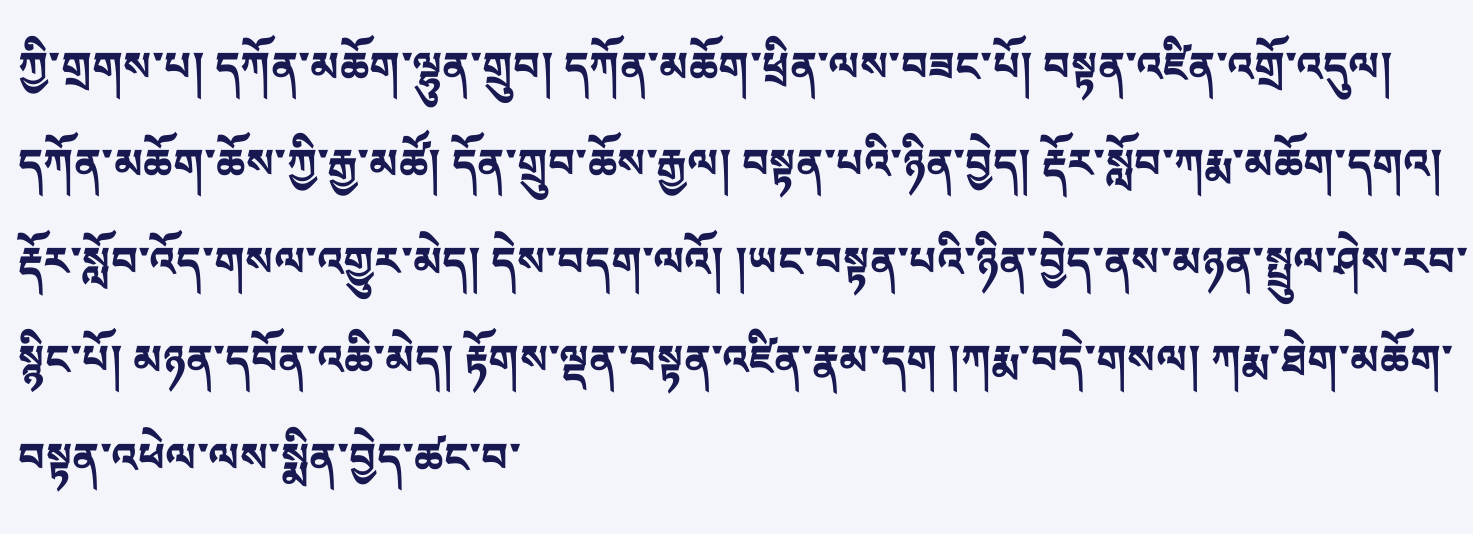ཀྱི་གྲགས་པ། དཀོན་མཆོག་ལྷུན་གྲུབ། དཀོན་མཆོག་ཕྲིན་ལས་བཟང་པོ། བསྟན་འཛིན་འགྲོ་འདུལ། དཀོན་མཆོག་ཆོས་ཀྱི་རྒྱ་མཚོ། དོན་གྲུབ་ཆོས་རྒྱལ། བསྟན་པའི་ཉིན་བྱེད། རྡོར་སློབ་ཀརྨ་མཆོག་དགའ། རྡོར་སློབ་འོད་གསལ་འགྱུར་མེད། དེས་བདག་ལའོ། །ཡང་བསྟན་པའི་ཉིན་བྱེད་ནས་མཉན་སྤྲུལ་ཤེས་རབ་སྙིང་པོ། མཉན་དབོན་འཆི་མེད། རྟོགས་ལྡན་བསྟན་འཛིན་རྣམ་དག །ཀརྨ་བདེ་གསལ། ཀརྨ་ཐེག་མཆོག་བསྟན་འཕེལ་ལས་སྨིན་བྱེད་ཚང་བ་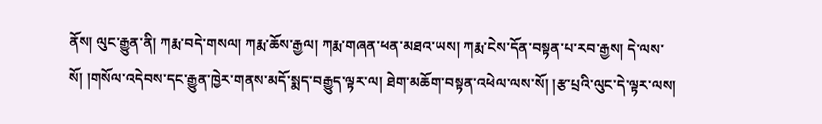ནོས། ལུང་རྒྱུན་ནི། ཀརྨ་བདེ་གསལ། ཀརྨ་ཆོས་རྒྱལ། ཀརྨ་གཞན་ཕན་མཐའ་ཡས། ཀརྨ་ངེས་དོན་བསྟན་པ་རབ་རྒྱས། དེ་ལས་སོ། །གསོལ་འདེབས་དང་རྒྱུན་ཁྱེར་གནས་མདོ་སྨད་བརྒྱུད་ལྟར་ལ། ཐེག་མཆོག་བསྟན་འཕེལ་ལས་སོ། །རྩ་པྲའི་ལུང་དེ་ལྟར་ལས།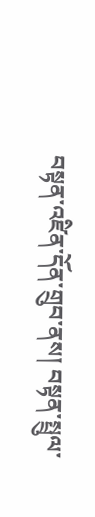བསྟན་འཛིན་དོན་གྲུབ་ནས། བསྟན་སྤྲུལ་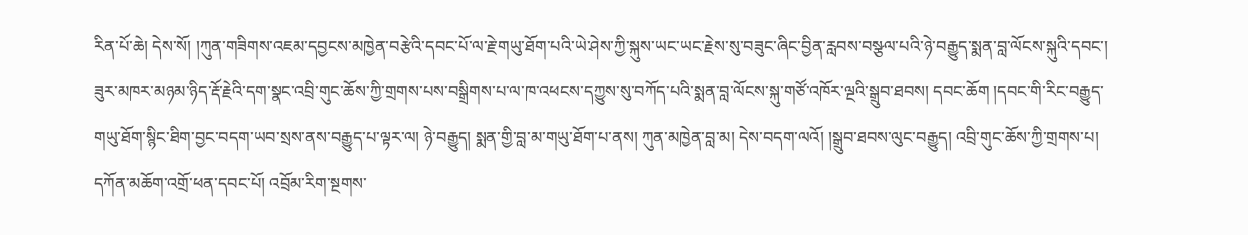རིན་པོ་ཆེ། དེས་སོ། །ཀུན་གཟིགས་འཇམ་དབྱངས་མཁྱེན་བརྩེའི་དབང་པོ་ལ་རྗེ་གཡུ་ཐོག་པའི་ཡེ་ཤེས་ཀྱི་སྐུས་ཡང་ཡང་རྗེས་སུ་བཟུང་ཞིང་བྱིན་རླབས་བསྩལ་པའི་ཉེ་བརྒྱུད་སྨན་བླ་ལོངས་སྐུའི་དབང་། ཟུར་མཁར་མཉམ་ཉིད་རྡོ་རྗེའི་དག་སྣང་འབྲི་གུང་ཆོས་ཀྱི་གྲགས་པས་བསྒྲིགས་པ་ལ་ཁ་འཕངས་དཀྱུས་སུ་བཀོད་པའི་སྨན་བླ་ལོངས་སྐུ་གཙོ་འཁོར་ལྔའི་སྒྲུབ་ཐབས། དབང་ཆོག །དབང་གི་རིང་བརྒྱུད་གཡུ་ཐོག་སྙིང་ཐིག་བྱང་བདག་ཡབ་སྲས་ནས་བརྒྱུད་པ་ལྟར་ལ། ཉེ་བརྒྱུད། སྨན་གྱི་བླ་མ་གཡུ་ཐོག་པ་ནས། ཀུན་མཁྱེན་བླ་མ། དེས་བདག་ལའོ། །སྒྲུབ་ཐབས་ལུང་བརྒྱུད། འབྲི་གུང་ཆོས་ཀྱི་གྲགས་པ། དཀོན་མཆོག་འགྲོ་ཕན་དབང་པོ། འབྲོམ་རིག་སྔགས་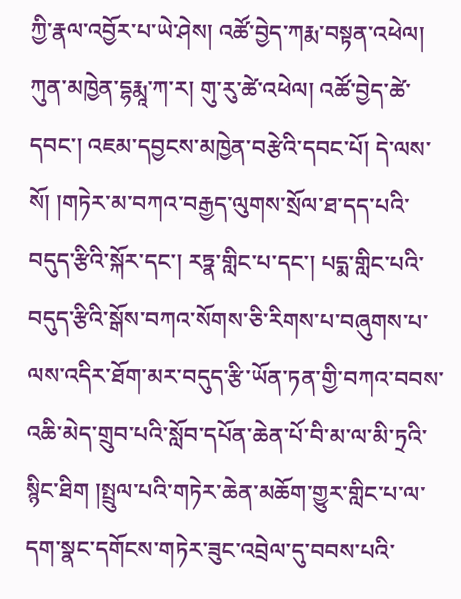ཀྱི་རྣལ་འབྱོར་པ་ཡེ་ཤེས། འཚོ་བྱེད་ཀརྨ་བསྟན་འཕེལ། ཀུན་མཁྱེན་དྷརྨཱ་ཀ་ར། གུ་རུ་ཚེ་འཕེལ། འཚོ་བྱེད་ཚེ་དབང་། འཇམ་དབྱངས་མཁྱེན་བརྩེའི་དབང་པོ། དེ་ལས་སོ། །གཏེར་མ་བཀའ་བརྒྱད་ལུགས་སྲོལ་ཐ་དད་པའི་བདུད་རྩིའི་སྐོར་དང་། རཏྣ་གླིང་པ་དང་། པདྨ་གླིང་པའི་བདུད་རྩིའི་སྒོས་བཀའ་སོགས་ཅི་རིགས་པ་བཞུགས་པ་ལས་འདིར་ཐོག་མར་བདུད་རྩི་ཡོན་ཏན་གྱི་བཀའ་བབས་འཆི་མེད་གྲུབ་པའི་སློབ་དཔོན་ཆེན་པོ་བི་མ་ལ་མི་ཏྲའི་སྙིང་ཐིག །སྤྲུལ་པའི་གཏེར་ཆེན་མཆོག་གྱུར་གླིང་པ་ལ་དག་སྣང་དགོངས་གཏེར་ཟུང་འབྲེལ་དུ་བབས་པའི་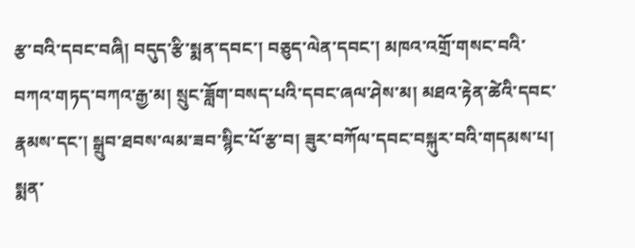རྩ་བའི་དབང་བཞི། བདུད་རྩི་སྨན་དབང་། བཅུད་ལེན་དབང་། མཁའ་འགྲོ་གསང་བའི་བཀའ་གཏད་བཀའ་རྒྱ་མ། སྲུང་ཟློག་བསད་པའི་དབང་ཞལ་ཤེས་མ། མཐའ་རྟེན་ཚེའི་དབང་རྣམས་དང་། སྒྲུབ་ཐབས་ལམ་ཟབ་སྙིང་པོ་རྩ་བ། ཟུར་བཀོལ་དབང་བསྐུར་བའི་གདམས་པ། སྨན་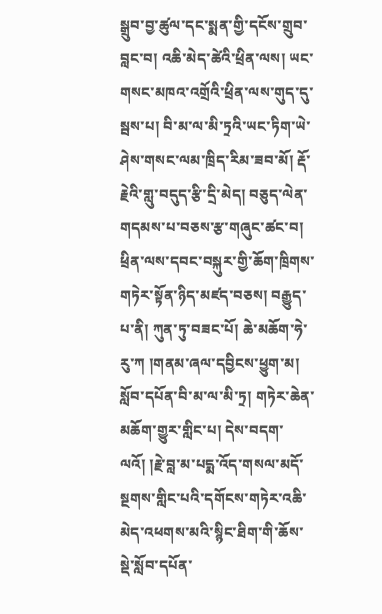སྒྲུབ་བྱ་ཚུལ་དང་སྨན་གྱི་དངོས་གྲུབ་བླང་བ། འཆི་མེད་ཚེའི་ཕྲིན་ལས། ཡང་གསང་མཁའ་འགྲོའི་ཕྲིན་ལས་གུད་དུ་སྦས་པ། བི་མ་ལ་མི་ཏྲའི་ཡང་ཏིག་ཡེ་ཤེས་གསང་ལམ་ཁྲིད་རིམ་ཟབ་མོ། རྡོ་རྗེའི་གླུ་བདུད་རྩི་དྲི་མེད། བཅུད་ལེན་གདམས་པ་བཅས་རྩ་གཞུང་ཚང་བ། ཕྲིན་ལས་དབང་བསྐུར་གྱི་ཆོག་ཁྲིགས་གཏེར་སྟོན་ཉིད་མཛད་བཅས། བརྒྱུད་པ་ནི། ཀུན་ཏུ་བཟང་པོ། ཆེ་མཆོག་ཧེ་རུ་ཀ །གནམ་ཞལ་དབྱིངས་ཕྱུག་མ། སློབ་དཔོན་བི་མ་ལ་མི་ཏྲ། གཏེར་ཆེན་མཆོག་གྱུར་གླིང་པ། དེས་བདག་ལའོ། །རྗེ་བླ་མ་པདྨ་འོད་གསལ་མདོ་སྔགས་གླིང་པའི་དགོངས་གཏེར་འཆི་མེད་འཕགས་མའི་སྙིང་ཐིག་གི་ཆོས་སྡེ་སློབ་དཔོན་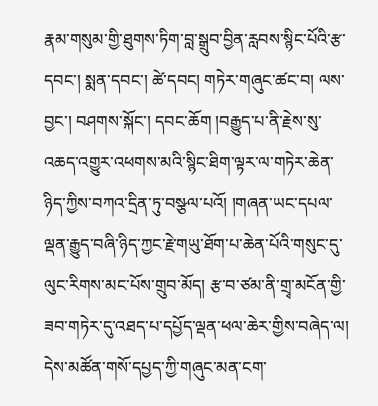རྣམ་གསུམ་གྱི་ཐུགས་ཏིག་བླ་སྒྲུབ་བྱིན་རླབས་སྙིང་པོའི་རྩ་དབང་། སྨན་དབང་། ཚེ་དབང། གཏེར་གཞུང་ཚང་བ། ལས་བྱང་། བཤགས་སྐོང་། དབང་ཆོག །བརྒྱུད་པ་ནི་རྗེས་སུ་འཆད་འགྱུར་འཕགས་མའི་སྙིང་ཐིག་ལྟར་ལ་གཏེར་ཆེན་ཉིད་ཀྱིས་བཀའ་དྲིན་ཏུ་བསྩལ་པའོ། །གཞན་ཡང་དཔལ་ལྡན་རྒྱུད་བཞི་ཉིད་ཀྱང་རྗེ་གཡུ་ཐོག་པ་ཆེན་པོའི་གསུང་དུ་ལུང་རིགས་མང་པོས་གྲུབ་མོད། རྩ་བ་ཙམ་ནི་གྲྭ་མངོན་གྱི་ཟབ་གཏེར་དུ་འཐད་པ་དཔྱོད་ལྡན་ཕལ་ཆེར་གྱིས་བཞེད་ལ། དེས་མཚོན་གསོ་དཔྱད་ཀྱི་གཞུང་མན་ངག་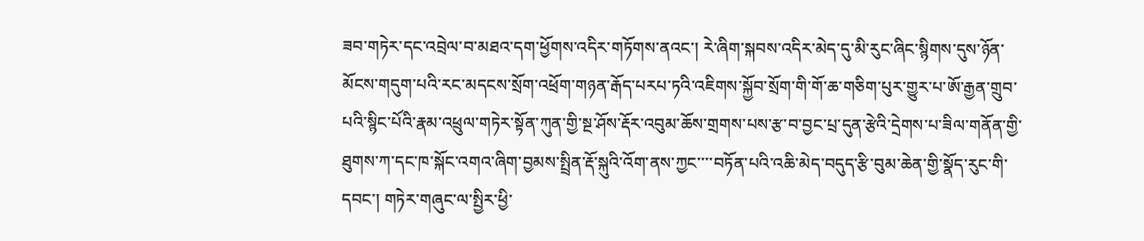ཟབ་གཏེར་དང་འབྲེལ་བ་མཐའ་དག་ཕྱོགས་འདིར་གཏོགས་ནའང་། རེ་ཞིག་སྐབས་འདིར་མེད་དུ་མི་རུང་ཞིང་སྙིགས་དུས་ཉོན་མོངས་གདུག་པའི་རང་མདངས་སྲོག་འཕྲོག་གཉན་རྒོད་པརཔ་ཏའི་འཇིགས་སྐྱོབ་སྲོག་གི་གོ་ཆ་གཅིག་པུར་གྱུར་པ་ཨོ་རྒྱན་གྲུབ་པའི་སྙིང་པོའི་རྣམ་འཕྲུལ་གཏེར་སྟོན་ཀུན་གྱི་སྔ་ཤོས་རྡོར་འབུམ་ཆོས་གྲགས་པས་རྩ་བ་བྱང་པྲ་དུན་རྩེའི་དྲེགས་པ་ཟིལ་གནོན་གྱི་ཐུགས་ཀ་དང་ཁ་སྐོང་འགའ་ཞིག་བྱམས་སྤྲིན་རྡོ་སྐུའི་འོག་ནས་ཀྱང་་་་བཏོན་པའི་འཆི་མེད་བདུད་རྩི་བུམ་ཆེན་གྱི་སྣོད་རུང་གི་དབང་། གཏེར་གཞུང་ལ་སྤྱིར་ཕྱི་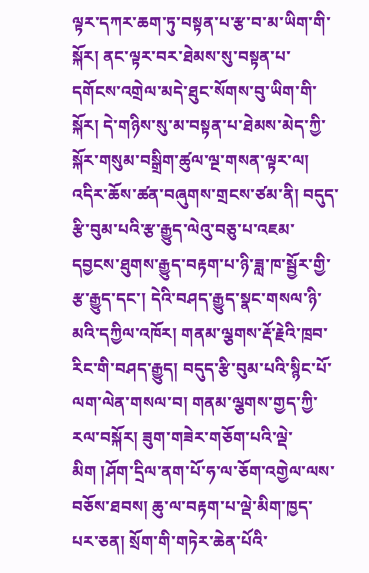ལྟར་དཀར་ཆག་ཏུ་བསྟན་པ་རྩ་བ་མ་ཡིག་གི་སྐོར། ནང་ལྟར་བར་ཐེམས་སུ་བསྟན་པ་དགོངས་འགྲེལ་མདེ་ཐུང་སོགས་བུ་ཡིག་གི་སྐོར། དེ་གཉིས་སུ་མ་བསྟན་པ་ཐེམས་མེད་ཀྱི་སྐོར་གསུམ་བསྒྲིག་ཚུལ་ལྔ་གསན་ལྟར་ལ། འདིར་ཆོས་ཚན་བཞུགས་གྲངས་ཙམ་ནི། བདུད་རྩི་བུམ་པའི་རྩ་རྒྱུད་ལེའུ་བཅུ་པ་འཇམ་དབྱངས་ཐུགས་རྒྱུད་བརྟག་པ་ཉི་ཟླ་ཁ་སྦྱོར་གྱི་རྩ་རྒྱུད་དང་། དེའི་བཤད་རྒྱུད་སྣང་གསལ་ཉི་མའི་དཀྱིལ་འཁོར། གནམ་ལྕགས་རྡོ་རྗེའི་ཁྲབ་རིང་གི་བཤད་རྒྱུད། བདུད་རྩི་བུམ་པའི་སྙིང་པོ་ལག་ལེན་གསལ་བ། གནམ་ལྕགས་གྱད་ཀྱི་རལ་བསྐོར། ཟུག་གཟེར་གཅོག་པའི་ལྡེ་མིག །ཤོག་དྲིལ་ནག་པོ་ཧ་ལ་ཅོག་འགྱེལ་ལས་བཅོས་ཐབས། ཆུ་ལ་བརྟག་པ་ལྡེ་མིག་ཁྱད་པར་ཅན། སྲོག་གི་གཏེར་ཆེན་པོའི་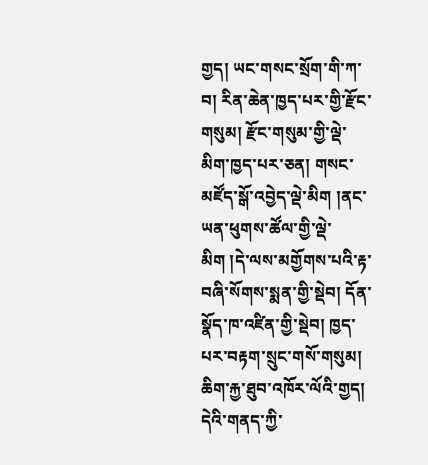གྱད། ཡང་གསང་སྲོག་གི་ཀ་བ། རིན་ཆེན་ཁྱད་པར་གྱི་རྫོང་གསུམ། རྫོང་གསུམ་གྱི་ལྡེ་མིག་ཁྱད་པར་ཅན། གསང་མཛོད་སྒོ་འབྱེད་ལྡེ་མིག །ནང་ཡན་ཕུགས་ཚོལ་གྱི་ལྡེ་མིག །དེ་ལས་མགྱོགས་པའི་རྟ་བཞི་སོགས་སྨན་གྱི་སྡེབ། དོན་སྣོད་ཁ་འཛིན་གྱི་སྡེབ། ཁྱད་པར་བརྟག་སྲུང་གསོ་གསུམ། ཆིག་རྐྱ་ཐུབ་འཁོར་ལོའི་གྱད། དེའི་གནད་ཀྱི་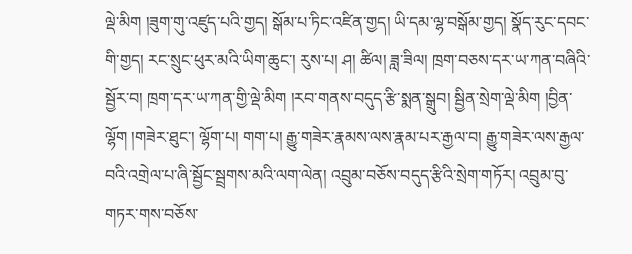ལྡེ་མིག །ཟུག་གུ་འཛུད་པའི་གྱད། སྒོམ་པ་ཏིང་འཛིན་གྱད། ཡི་དམ་ལྷ་བསྒོམ་གྱད། སྣོད་རུང་དབང་གི་གྱད། རང་སྲུང་ཕུར་མའི་ཡིག་ཆུང་། རུས་པ། ཤ། ཚིལ། ཟླ་ཟིལ། ཁྲག་བཅས་དར་ཡ་ཀན་བཞིའི་སྦྱོར་བ། ཁྲག་དར་ཡ་ཀན་གྱི་ལྡེ་མིག །རབ་གནས་བདུད་རྩི་སྨན་སྒྲུབ། སྦྱིན་སྲེག་ལྡེ་མིག །བྱིན་ལྷོག །གཟེར་ཐུང་། ལྷོག་པ། གག་པ། རྒྱུ་གཟེར་རྣམས་ལས་རྣམ་པར་རྒྱལ་བ། རྒྱུ་གཟེར་ལས་རྒྱལ་བའི་འགྲེལ་པ་ཞི་སྦྱོང་སྦྲགས་མའི་ལག་ལེན། འབྲུམ་བཅོས་བདུད་རྩིའི་སྲེག་གཏོར། འབྲུམ་བུ་གཏར་གས་བཅོས་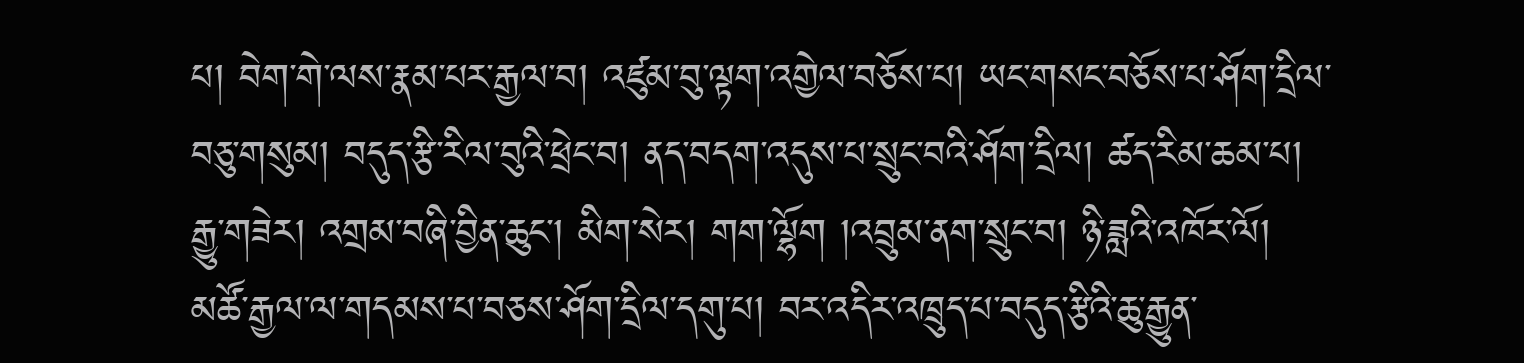པ། བེག་གེ་ལས་རྣམ་པར་རྒྱལ་བ། འཛུམ་བུ་ལྟག་འགྱེལ་བཅོས་པ། ཡང་གསང་བཅོས་པ་ཤོག་དྲིལ་བཅུ་གསུམ། བདུད་རྩི་རིལ་བུའི་ཕྲེང་བ། ནད་བདག་འདུས་པ་སྲུང་བའི་ཤོག་དྲིལ། ཚད་རིམ་ཆམ་པ། རྒྱུ་གཟེར། འགྲམ་བཞི་བྱིན་ཆུང་། མིག་སེར། གག་ལྷོག །འབྲུམ་ནག་སྲུང་བ། ཉི་ཟླའི་འཁོར་ལོ། མཚོ་རྒྱལ་ལ་གདམས་པ་བཅས་ཤོག་དྲིལ་དགུ་པ། བར་འདིར་འཁྲུད་པ་བདུད་རྩིའི་ཆུ་རྒྱུན་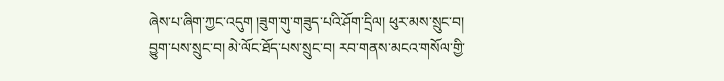ཞེས་པ་ཞིག་ཀྱང་འདུག །ཟུག་གུ་གཟུད་པའི་ཤོག་དྲིལ། ཕུར་མས་སྲུང་བ། བྱུག་པས་སྲུང་བ། མེ་ལོང་ཐོད་པས་སྲུང་བ། རབ་གནས་མངའ་གསོལ་གྱི་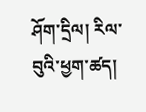ཤོག་དྲིལ། རིལ་བུའི་ཕྱག་ཚད།